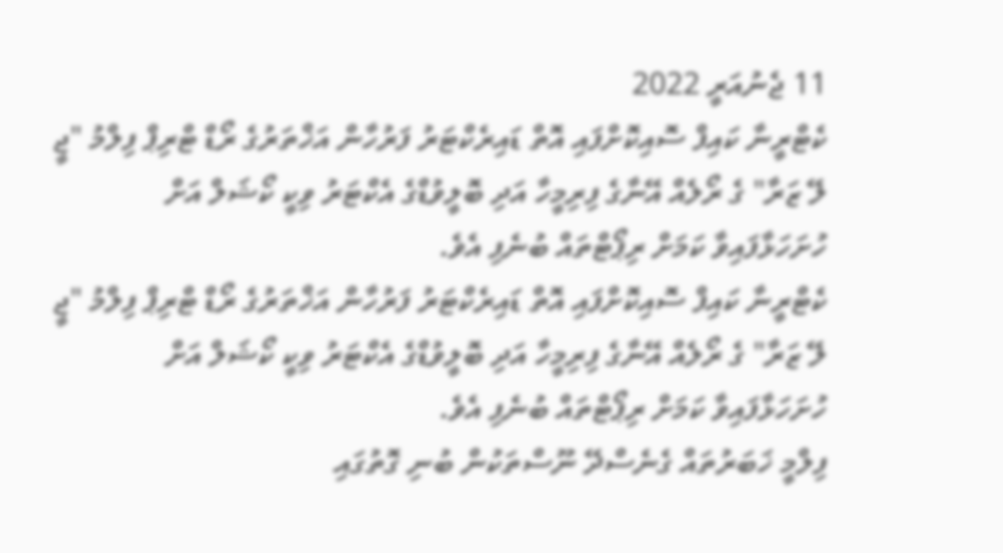11 ޖެނުއަރީ 2022
ކެޓްރީނާ ކައިފް ސޮއިކޮށްފައި އޮތް ޑައިރެކްޓަރު ފަރުހާން އަޚްތަރުގެ ރޯޑް ޓްރިޕް ފިލްމު "ޖީ ލޭ ޒަރާ" ގެ ރޯލެއް އޭނާގެ ފިރިމީހާ އަދި ބޮލީވުޑްގެ އެކްޓަރު ވިކީ ކޯޝަލް އަށް ހުށަހަޅާފައިވާ ކަމަށް ރިޕޯޓްތައް ބުނެފި އެވެ.
ކެޓްރީނާ ކައިފް ސޮއިކޮށްފައި އޮތް ޑައިރެކްޓަރު ފަރުހާން އަޚްތަރުގެ ރޯޑް ޓްރިޕް ފިލްމު "ޖީ ލޭ ޒަރާ" ގެ ރޯލެއް އޭނާގެ ފިރިމީހާ އަދި ބޮލީވުޑްގެ އެކްޓަރު ވިކީ ކޯޝަލް އަށް ހުށަހަޅާފައިވާ ކަމަށް ރިޕޯޓްތައް ބުނެފި އެވެ.
ފިލްމީ ޚަބަރުތައް ގެނެސްދޭ ނޫސްތަކުން ބުނި ގޮތުގައި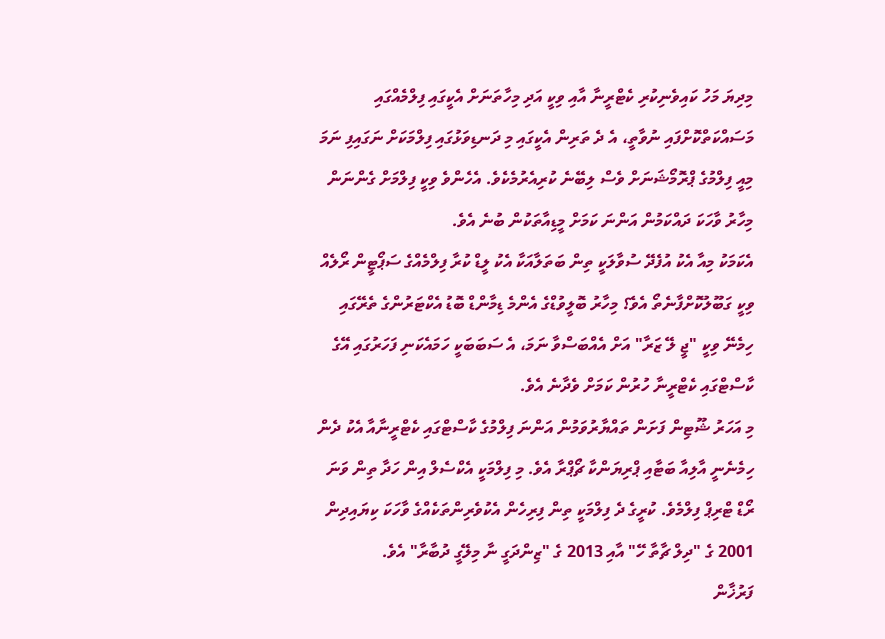މިދިޔަ މަހު ކައިވެނިކުރި ކެޓްރީނާ އާއި ވިކީ އަދި މިހާތަނަށް އެކީގައި ފިލްމެއްގައި މަސައްކަތްކޮށްފައި ނުވާތީ، އެ ދެ ތަރިން އެކީގައި މި ދަނޑިވަޅުގައި ފިލްމަކަށް ނަގައިފި ނަމަ މިއީ ފިލްމުގެ ޕްރޮމޯޝަނަށް ވެސް ލިބޭނެ ކުރިއެރުމެކެވެ. އެހެންވެ ވިކީ ފިލްމަށް ގެންނަން މިހާރު ވާހަކަ ދައްކަމުން އަންނަ ކަމަށް މީޑިއާތަކުން ބުނެ އެވެ.
އެކަމަކު މިއާ އެކު އުފެދޭ ސުވާލަކީ ތިން ބަތަލާއަކާ އެކު ލީޑް ކުރާ ފިލްމެއްގެ ސަޕޯޓީން ރޯލެއް ވިކީ ގަބޫލުކޮށްފާނެތޯ އެވެ؟ މިހާރު ބޮލީވުޑްގެ އެންމެ ޑިމާންޑް ބޮޑު އެކްޓަރުންގެ ތެރޭގައި ހިމެނޭ ވިކީ "ޖީ ލޭ ޒަރާ" އަށް އެއްބަސްވާ ނަމަ، އެ ސަބަބަކީ ހަމައެކަނި ފަހަރުގައި އޭގެ ކާސްޓްގައި ކެޓްރީނާ ހުރުން ކަމަށް ވެދާނެ އެވެ.
މި އަހަރު ޝޫޓިން ފަށަން ތައްޔާރުވަމުން އަންނަ ފިލްމުގެ ކާސްޓްގައި ކެޓްރީނާއާ އެކު ދެން ހިމެނެނީ އާލިއާ ބަޓާއި ޕްރިޔަންކާ ޗޯޕްރާ އެވެ. މި ފިލްމަކީ އެކްސެލް އިން ހަދާ ތިން ވަނަ ރޯޑް ޓްރިޕް ފިލްމެވެ. ކުރީގެ ދެ ފިލްމަކީ ތިން ފިރިހެން އެކުވެރިންތަކެއްގެ ވާހަކަ ކިޔައިދިން 2001 ގެ "ދިލް ޗާތާ ހޭ" އާއި 2013 ގެ "ޒިންދަގީ ނާ މިލޭގީ ދުބާރާ" އެވެ.
ފަރުޚާން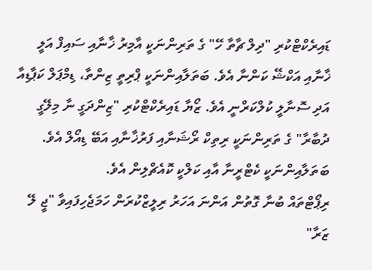ޑައިރެކްޓްކުރި "ދިލް ޗާތާ ހޭ" ގެ ތަރިންނަކީ އާމިރު ޚާނާއި ސައިފް އަލީ ޚާނާއި އަކްޝޭ ކަންނާ އެވެ. ބަތަލާއިންނަކީ ޕްރިތީ ޒިންތާ، ޑިމްޕަލް ކަޕާޑިއާ އަދި ސޮނާލީ ކުލްކަރްނީ އެވެ. ޒޯޔާ ޑައިރެކްޓްކުރި "ޒިންދަގީ ނާ މިލޭގީ ދުބާރާ" ގެ ތަރިންނަކީ ރިތިކް ރޯޝަނާއި ފަރުޚާނާއި އަބޭ ޑިއޯލް އެވެ. ބަތަލާއިންނަކީ ކެޓްރީނާ އާއި ކަލްކީ ކޮއެޗްލިން އެވެ.
ރިޕޯޓްތައް ބުނާ ގޮތުން އަންނަ އަހަރު ރިލީޒްކުރަން ހަމަޖެހިފައިވާ "ޖީ ލޭ ޒަރާ"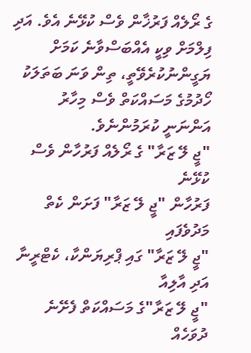ގެ ރޯލެއް ފަރުޚާން ވެސް ކުޅޭނެ އެވެ. އަދި ފިލްމަށް ވިކީ އެއްބަސްވާނެ ކަމަށް ޔަގީންނުކުރެވޭތީ، ތިން ވަނަ ބަތަލަކު ހޯދުމުގެ މަސައްކަތް ވެސް މިހާރު އަންނަނީ ކުރަމުންނެވެ.
"ޖީ ލޭ ޒަރާ" ގެ ރޯލެއް ފަރުހާން ވެސް ކުޅޭނެ
ފަރުހާން "ޖީ ލޭ ޒަރާ" ފަށަން ކެތް މަދުވެފައި
"ޖީ ލޭ ޒަރާ" ގައި ޕްރިޔަންކާ، ކެޓްރީނާ އަދި އާލިއާ
"ޖީ ލޭ ޒަރާ"ގެ މަސައްކަތް ފެށޭނެ ދުވަހެއް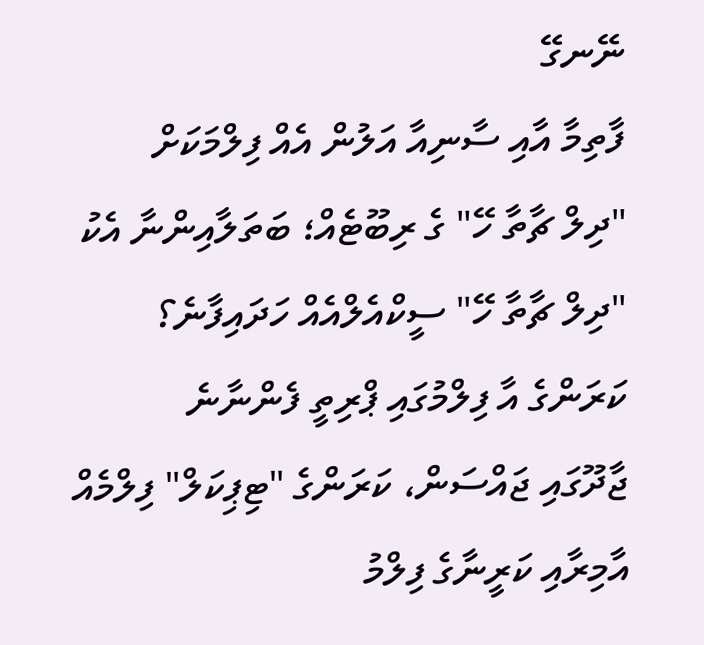ނޭނގޭ
ފާތިމާ އާއި ސާނިއާ އަލުން އެއް ފިލްމަކަށް
"ދިލް ޗާތާ ހޭ" ގެ ރިބޫޓެއް؛ ބަތަލާއިންނާ އެކު
"ދިލް ޗާތާ ހޭ" ސީކްއެލްއެއް ހަދައިފާނެ؟
ކަރަންގެ އާ ފިލްމުގައި ޕްރިތީ ފެންނާނެ
ޖާދޫގައި ޖައްސަން، ކަރަންގެ "ޓިޕިކަލް" ފިލްމެއް
އާމިރާއި ކަރީނާގެ ފިލްމު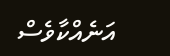އަނެއްކާވެސް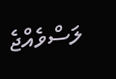ލަސްވެއްޖެ